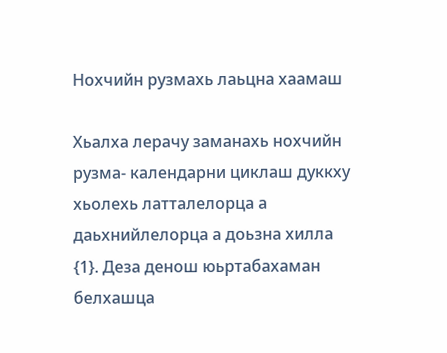Нохчийн рузмахь лаьцна хаамаш

Хьалха лерачу заманахь нохчийн рузма- календарни циклаш дуккху хьолехь латталелорца а даьхнийлелорца а доьзна хилла {1}. Деза денош юьртабахаман белхашца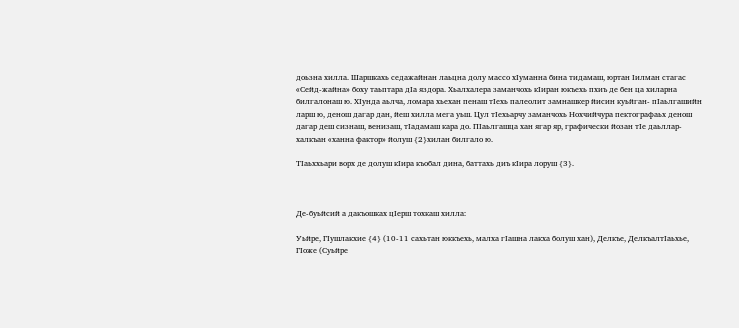доьзна хилла. Шаршкахь седажайнан лаьцна долу массо хІуманна бина тидамаш, юртан Іилман стагас «Сейд-жайна» боху таьптара дІа яздора. Хьалхалера заманчохь кІиран юкъехь пхиъ де бен ца хиларна билгалонаш ю. ХІунда аьлча, ломара хьехан пенаш тІехь палеолит замнашкер йисин куьйган- пІаьлгашийн ларш ю, денош дагар дан, йеш хилла мега уьш. Цул тІехьарчу заманчохь Нохчийчура пектографаьх денош дагар деш сизнаш, венизаш, тІадамаш кара до. ПІаьлгашца хан ягар яр, графически йозан тІе даьллар-халкъан «ханна фактор» йолуш {2}хилан билгало ю.

ТІаьххьари ворх де долуш кІира къобал дина, баттахь диъ кІира лоруш {3}.



Де-буьйсий а дакъошках цІерш тохкаш хилла:

Уьйре, ГІушлакхие {4} (10-11 сахьтан юккъехь, малха гІашна лакха болуш хан), Делкъе, ДелкъалтІаьхье, ГІоже (Суьйре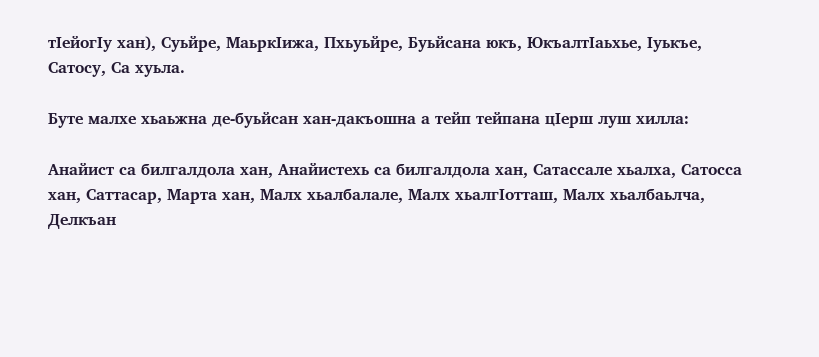тІейогІу хан), Суьйре, МаьркІижа, Пхьуьйре, Буьйсана юкъ, ЮкъалтІаьхье, Іуькъе, Сатосу, Са хуьла.

Буте малхе хьаьжна де-буьйсан хан-дакъошна а тейп тейпана цІерш луш хилла:

Анайист са билгалдола хан, Анайистехь са билгалдола хан, Сатассале хьалха, Сатосса хан, Саттасар, Марта хан, Малх хьалбалале, Малх хьалгІотташ, Малх хьалбаьлча, Делкъан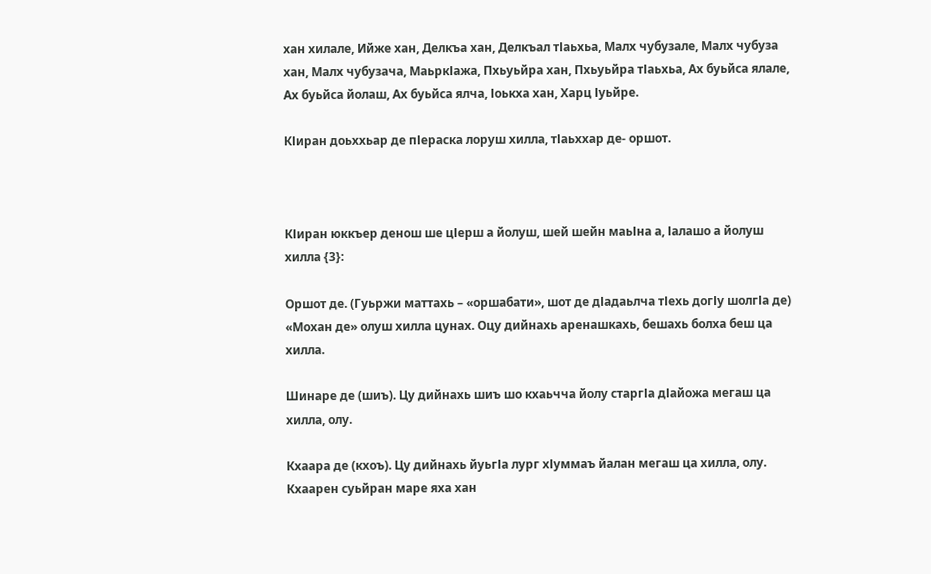хан хилале, Ийже хан, Делкъа хан, Делкъал тІаьхьа, Малх чубузале, Малх чубуза хан, Малх чубузача, МаьркІажа, Пхьуьйра хан, Пхьуьйра тІаьхьа, Ах буьйса ялале, Ах буьйса йолаш, Ах буьйса ялча, Іоькха хан, Харц Іуьйре.

КІиран доьххьар де пІераска лоруш хилла, тІаьххар де- оршот.



КІиран юккъер денош ше цІерш а йолуш, шей шейн маьІна а, Іалашо а йолуш хилла {3}:

Оршот де. (Гуьржи маттахь – «оршабати», шот де дІадаьлча тІехь догІу шолгІа де) «Мохан де» олуш хилла цунах. Оцу дийнахь аренашкахь, бешахь болха беш ца хилла.

Шинаре де (шиъ). Цу дийнахь шиъ шо кхаьчча йолу старгІа дІайожа мегаш ца хилла, олу.

Кхаара де (кхоъ). Цу дийнахь йуьгІа лург хІуммаъ йалан мегаш ца хилла, олу. Кхаарен суьйран маре яха хан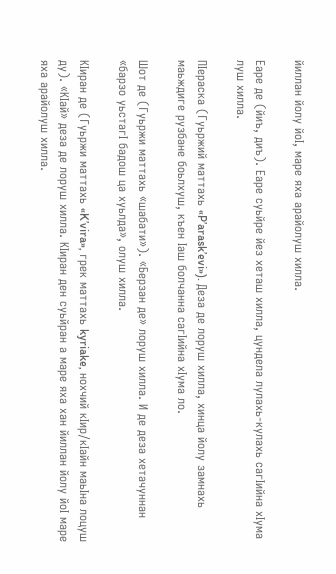йиллан йолу йоІ, маре яха арайолуш хилла.

Еаре де (йиъ, диъ). Еаре суьйре йез хеташ хилла, цундела лулахь-кулахь сагІийна хІума луш хилла.

ПІераска (Гуьржий маттахь «P’arask’evi»). Деза де лоруш хилла, хинца йолу замнахь маьждиге рузбане боьлхуш, къен Іаш болчанна сагІийна хІума ло.

Шот де (Гуьржи маттахь «шабати»). «Берзан де» лоруш хилла. И де деза хетачуннан «барзо уьстагІ бадош ца хуьлда», олуш хилла.

КІиран де (Гуьржи маттахь «K’vira», грек маттахь kyriake, нохчий кІир/кІайн маьІна лоцуш ду). «КІай» деза де лоруш хилла. КІиран ден суьйран а маре яха хан йиллан йолу йоІ маре яха арайолуш хилла.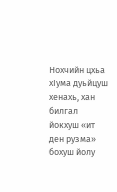Нохчийн цхьа хІума дуьйцуш хенахь, хан билгал йокхуш «ит ден рузма» бохуш йолу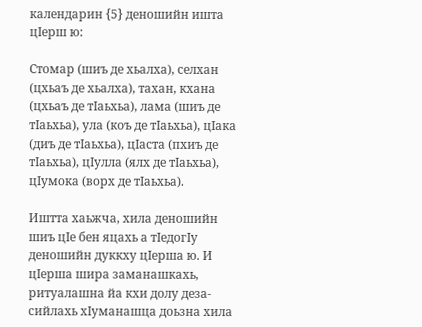календарин {5} деношийн ишта цІерш ю:

Стомар (шиъ де хьалха), селхан (цхьаъ де хьалха), тахан, кхана (цхьаъ де тІаьхьа), лама (шиъ де тІаьхьа), ула (коъ де тІаьхьа), цІака (диъ де тІаьхьа), цІаста (пхиъ де тІаьхьа), цІулла (ялх де тІаьхьа), цІумока (ворх де тІаьхьа).

Иштта хаьжча, хила деношийн шиъ цІе бен яцахь а тІедогІу деношийн дуккху цІерша ю. И цІерша шира заманашкахь, ритуалашна йа кхи долу деза-сийлахь хІуманашца доьзна хила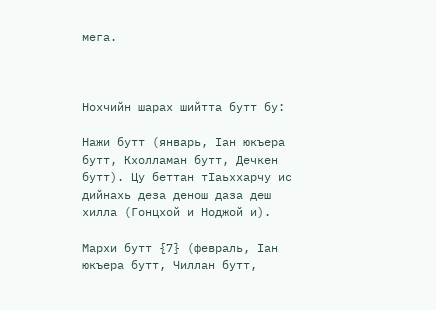мега.



Нохчийн шарах шийтта бутт бу:

Нажи бутт (январь, Іан юкъера бутт, Кхолламан бутт, Дечкен бутт). Цу беттан тІаьххарчу ис дийнахь деза денош даза деш хилла (Гонцхой и Ноджой и).

Мархи бутт {7} (февраль, Іан юкъера бутт, Чиллан бутт,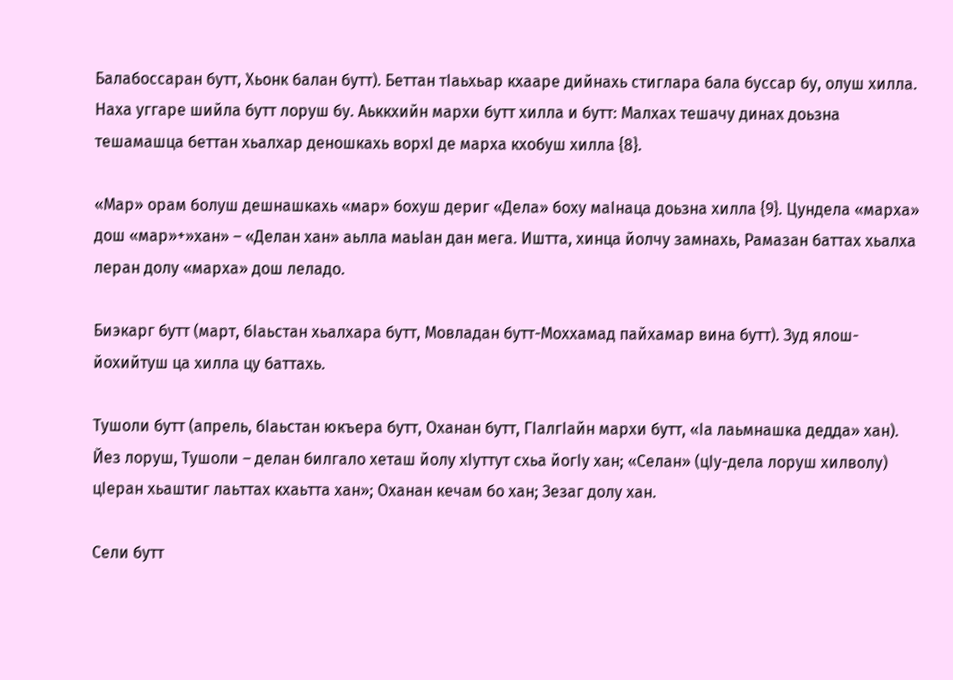Балабоссаран бутт, Хьонк балан бутт). Беттан тІаьхьар кхааре дийнахь стиглара бала буссар бу, олуш хилла. Наха уггаре шийла бутт лоруш бу. Аьккхийн мархи бутт хилла и бутт: Малхах тешачу динах доьзна тешамашца беттан хьалхар деношкахь ворхІ де марха кхобуш хилла {8}.

«Мар» орам болуш дешнашкахь «мар» бохуш дериг «Дела» боху маІнаца доьзна хилла {9}. Цундела «марха» дош «мар»+»хан» – «Делан хан» аьлла маьІан дан мега. Иштта, хинца йолчу замнахь, Рамазан баттах хьалха леран долу «марха» дош леладо.

Биэкарг бутт (март, бІаьстан хьалхара бутт, Мовладан бутт-Моххамад пайхамар вина бутт). Зуд ялош-йохийтуш ца хилла цу баттахь.

Тушоли бутт (апрель, бІаьстан юкъера бутт, Оханан бутт, ГІалгІайн мархи бутт, «Іа лаьмнашка дедда» хан). Йез лоруш, Тушоли – делан билгало хеташ йолу хІуттут схьа йогІу хан; «Селан» (цІу-дела лоруш хилволу) цІеран хьаштиг лаьттах кхаьтта хан»; Оханан кечам бо хан; Зезаг долу хан.

Сели бутт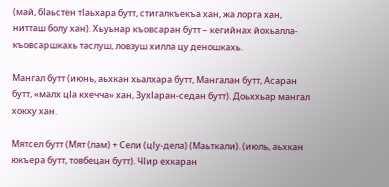(май, бІаьстен тІаьхара бутт, стигалкъекъа хан, жа лорга хан, нитташ болу хан). Хьуьнар къовсаран бутт – кегийнах йохьалла-къовсаршкахь таслуш, ловзуш хилла цу деношкахь.

Мангал бутт (июнь, аьхкан хьалхара бутт, Мангалан бутт, Асаран бутт, «малх цІа кхечча» хан, ЗухІаран-седан бутт). Доьххьар мангал хокху хан.

Мятсел бутт (Мят (лам) + Сели (цІу-дела) (Маьткали). (июль, аьхкан юкъера бутт, товбецан бутт). ЧІир ехкаран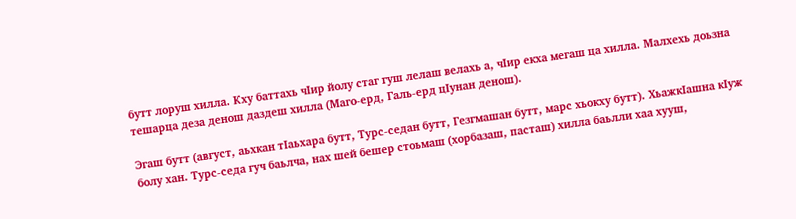бутт лоруш хилла. Кху баттахь чІир йолу стаг гуш лелаш велахь а, чІир екха мегаш ца хилла. Малхехь доьзна тешарца деза денош даздеш хилла (Маго-ерд, Галь-ерд цІунан денош).

Эгаш бутт (август, аьхкан тІаьхара бутт, Турс-седан бутт, Гезгмашан бутт, марс хьокху бутт). ХьажкІашна кІуж болу хан. Турс-седа гуч баьлча, нах шей бешер стоьмаш (хорбазаш, пасташ) хилла баьлли хаа хууш,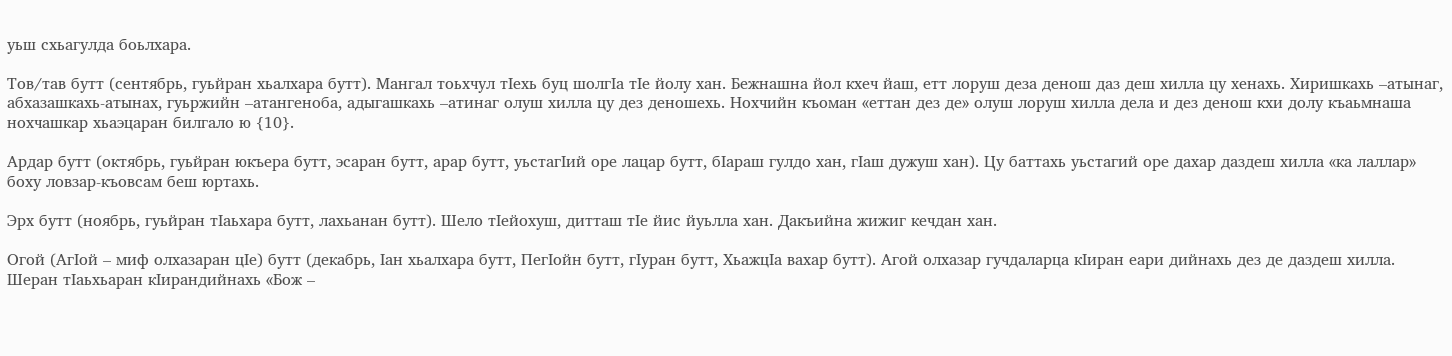уьш схьагулда боьлхара.

Тов/тав бутт (сентябрь, гуьйран хьалхара бутт). Мангал тоьхчул тІехь буц шолгІа тІе йолу хан. Бежнашна йол кхеч йаш, етт лоруш деза денош даз деш хилла цу хенахь. Хиришкахь –атынаг, абхазашкахь-атынах, гуьржийн –атангеноба, адыгашкахь –атинаг олуш хилла цу дез деношехь. Нохчийн къоман «еттан дез де» олуш лоруш хилла дела и дез денош кхи долу къаьмнаша нохчашкар хьаэцаран билгало ю {10}.

Ардар бутт (октябрь, гуьйран юкъера бутт, эсаран бутт, арар бутт, уьстагІий оре лацар бутт, бІараш гулдо хан, гІаш дужуш хан). Цу баттахь уьстагий оре дахар даздеш хилла «ка лаллар» боху ловзар-къовсам беш юртахь.

Эрх бутт (ноябрь, гуьйран тІаьхара бутт, лахьанан бутт). Шело тІейохуш, дитташ тІе йис йуьлла хан. Дакъийна жижиг кечдан хан.

Огой (АгІой – миф олхазаран цІе) бутт (декабрь, Іан хьалхара бутт, ПегІойн бутт, гІуран бутт, ХьажцІа вахар бутт). Агой олхазар гучдаларца кІиран еари дийнахь дез де даздеш хилла. Шеран тІаьхьаран кІирандийнахь «Бож –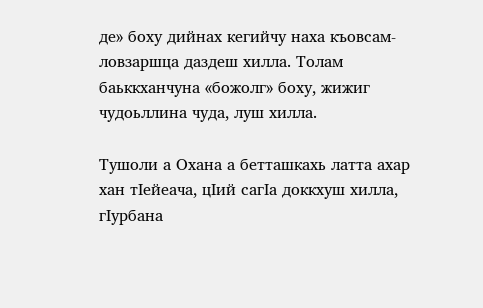де» боху дийнах кегийчу наха къовсам-ловзаршца даздеш хилла. Толам баьккханчуна «божолг» боху, жижиг чудоьллина чуда, луш хилла.

Тушоли а Охана а бетташкахь латта ахар хан тІейеача, цІий сагІа доккхуш хилла, гІурбана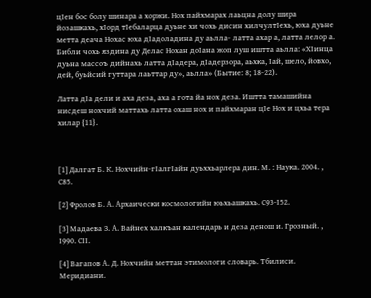цІен бос болу шинара а хоржи. Нох пайхмарах лаьцна долу шира йозашкахь, хІорд тІебаларца дуьне хи чохь дисин хилчултІехь, юха дуьне метта деача Нохас юха дІадоладина ду аьлла- латта ахар а, латта лелор а. Библи чохь яздина ду Делас Нохан доІана жоп луш иштта аьлла: «ХІинца дуьна массоъ дийнахь латта дІадера, дІадерзора, аьхка, Іай, шело, йовхо, дей, буьйсий гуттара лаьттар ду», аьлла» (Бытие: 8; 18-22).

Латта дІа дели и аха деза, аха а гота йа нох деза. Иштта тамашийна нисдеш нохчий маттахь латта охаш нох и пайхмаран цІе Нох и цхьа тера хилар {11}.



[1] Далгат Б. К. Нохчийн-гІалгІайн дуьххьарлера дин. М. : Наука. 2004. , С85.

[2] Фролов Б. А. Архаически космологийн юьхьашкахь. С93-І52.

[3] Мадаева З. А. Вайнех халкъан календарь и деза денош и. Грозный. , І990. СІІ.

[4] Вагапов А. Д. Нохчийн меттан этимологи словарь. Тбилиси. Меридиани.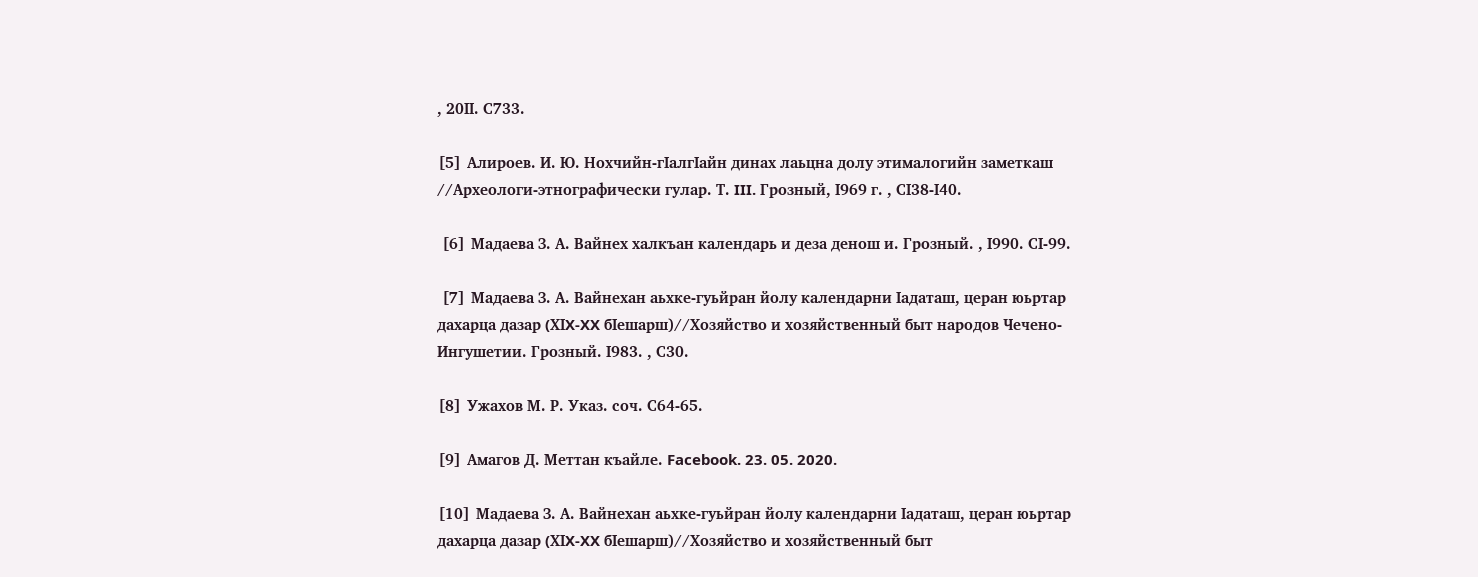, 20ІІ. С733.

[5] Алироев. И. Ю. Нохчийн-гІалгІайн динах лаьцна долу этималогийн заметкаш //Археологи-этнографически гулар. Т. III. Грозный, І969 г. , СІ38-І40.

 [6] Мадаева З. А. Вайнех халкъан календарь и деза денош и. Грозный. , І990. СІ-99.

 [7] Мадаева З. А. Вайнехан аьхке-гуьйран йолу календарни Іадаташ, церан юьртар дахарца дазар (XІX-XX бІешарш)//Хозяйство и хозяйственный быт народов Чечено-Ингушетии. Грозный. І983. , С30.

[8] Ужахов М. Р. Указ. соч. С64-65.

[9] Амагов Д. Меттан къайле. Facebook. 23. 05. 2020.

[10] Мадаева З. А. Вайнехан аьхке-гуьйран йолу календарни Іадаташ, церан юьртар дахарца дазар (XІX-XX бІешарш)//Хозяйство и хозяйственный быт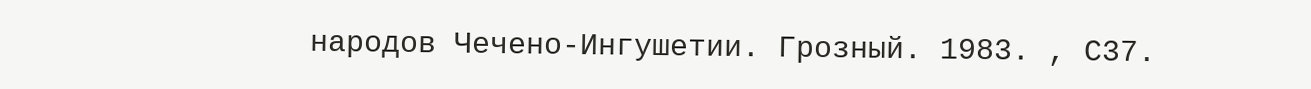народов Чечено-Ингушетии. Грозный. 1983. , С37.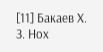[11] Бакаев Х. З. Нох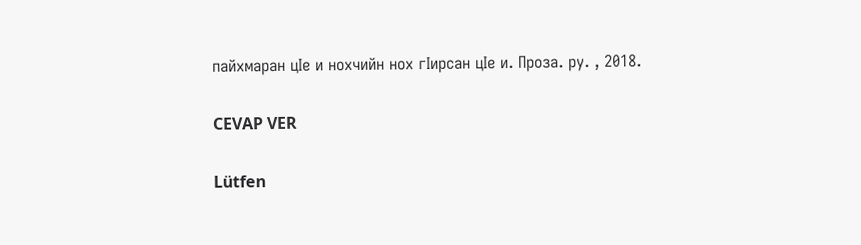пайхмаран цІе и нохчийн нох гІирсан цІе и. Проза. ру. , 2018.

CEVAP VER

Lütfen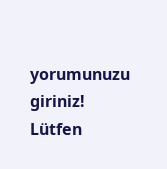yorumunuzu giriniz!
Lütfen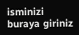isminizi buraya giriniz